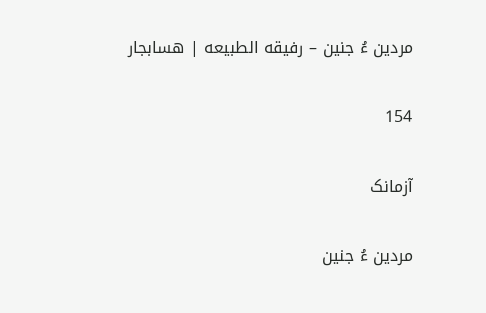مردین ءُ جنین – رفیقه الطبیعه | هسابجار

154

آزمانک

مردین ءُ جنین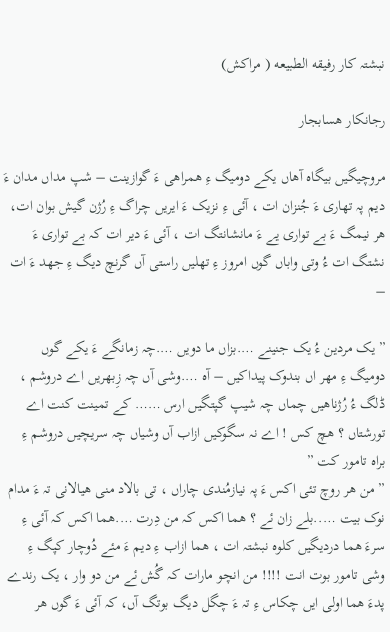نبشتہ کار رفیقه الطبیعه ( مراکش)

رجانکار هسابجار

مروچیگیں بیگاه آهاں یکے دومیگ ءِ همراهی ءَ گوازینت – شپ مداں مدان ءَ دیم پہ تهاری ءَ جُنزان ات ، آئی ءِ نزیک ءَ ایریں چراگ ءِ رُژن گیش بوان ات، ھر نیمگ ءَ بے تواری یے ءَ مانشانتگ ات ، آئی ءَ دیر ات کہ بے تواری ءَ نشتگ ات ءُ وتی واباں گوں امروز ءِ تھلیں راستی آں گرنچ دیگ ءِ جهد ءَ ات –

” یک مردین ءُ یک جنینے ….بزاں ما دویں ….چہ زمانگے ءَ یکے گوں دومیگ ءِ مھر اں بندوک پیداکیں – آه ….وشی آں چہ زِبھریں اے دروشم ، ڈلگ ءُ رُژناھیں چماں چہ شیپ گپتگیں ارس …… کے تمینت کنت اے تورشتاں ؟ هچ کس ! اے نہ سگوکیں ازاب آں وشیاں چہ سریچیں دروشم ءِ براه تامور کت ”
” من ھر روچ تئی اکس ءَ پہ نیازمُندی چاراں ، تی بالاد منی هیالانی تہ ءَ مدام نوک بیت …..بلے زان ئے ؟ هما اکس کہ من دِرت ….هما اکس کہ آئی ءِ سرءَ هما دردیگیں کلوہ نبشتہ ات ، هما ازاب ءِ دیم ءَ مئے دُوچار کپگ ءِ وشی تامور بوت انت !!!! من انچو مارات کہ گُش ئے من دو وار ، یک رندے پدءَ هما اولی ایں چکاس ءِ تہ ءَ چگل دیگ بوتگ آں، کہ آئی ءَ گوں ھر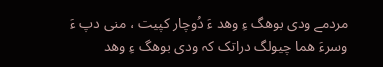مردمے ودی بوهگ ءِ وهد ءَ دُوچار کپیت ، منی دپ ءَ وسرءَ هما چیولگ دراتک کہ ودی بوهگ ءِ وهد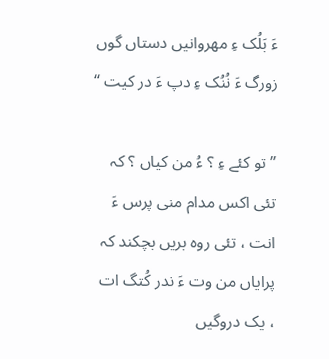ءَ بَلُک ءِ مھروانیں دستاں گوں زورگ ءَ نُنُک ءِ دپ ءَ در کیت “

” تو کئے ءِ ؟ ءُ من کیاں ؟ کہ تئی اکس مدام منی پرس ءَ انت ، تئی روه بریں بچکند کہ پرایاں من وت ءَ ندر کُتگ ات ، یک دروگیں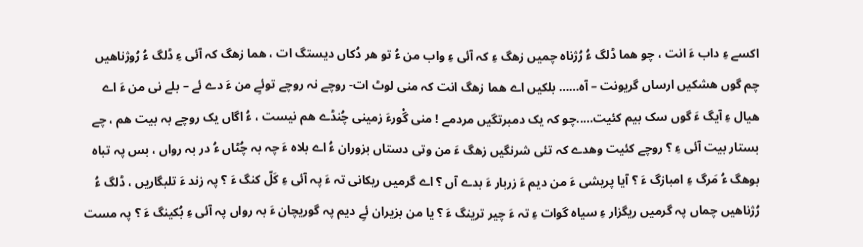اکسے ءِ داب ءَ انت ، چو هما ڈلگ ءُ رُژناه چمیں زهگ ءِ کہ آئی ءِ واب من ءُ تو ھر دُکاں دیستگ ات ، هما زهگ کہ آئی ءِ ڈلگ ءُ رُوژناھیں چم گوں ھشکیں ارساں گریونت – آه…… بلکیں اے هما زهگ انت کہ منی لوٹ ات- روچے نہ روچے توئےِ من ءَ دے ئے – بلے نی من ءَ اے هیال ءِ آیگ ءَ گوں سک بیم کئیت…..چو کہ یک دمبرتگیں مردمے ! منی گْورءَ زمینی چُنڈے هم نیست ، ءُ اگاں یک روچے بہ بیت هم ، چے بستار بیت آئی ءِ ؟ روچے کئیت وهدے کہ تئی شرنگیں زهگ ءَ من وتی دستاں بزوران ءُ اے بلاه ءَ چہ بہ چُٹاں ءُ در بہ رواں ، بس پہ تباه بوهگ ءُ مَرگ ءِ امبازگ ءَ ؟ آیا پریشی ءَ من دیم ءَ زربار ءَ بدے آں ؟ اے گرمیں ریکانی تہ ءَ پہ آئی ءِ کَلّ کنگ ءَ ؟ پہ زند ءَ تلبگاریں ، ڈلگ ءُ رُژناھیں چماں پہ گرمیں ریگزار ءِ سیاه گوات ءِ تہ ءَ چیر ترینگ ءَ ؟ یا من بزیران ئےِ دیم پہ گوریچان ءَ بہ رواں پہ آئی ءِ بُکینگ ءَ ؟ پہ مست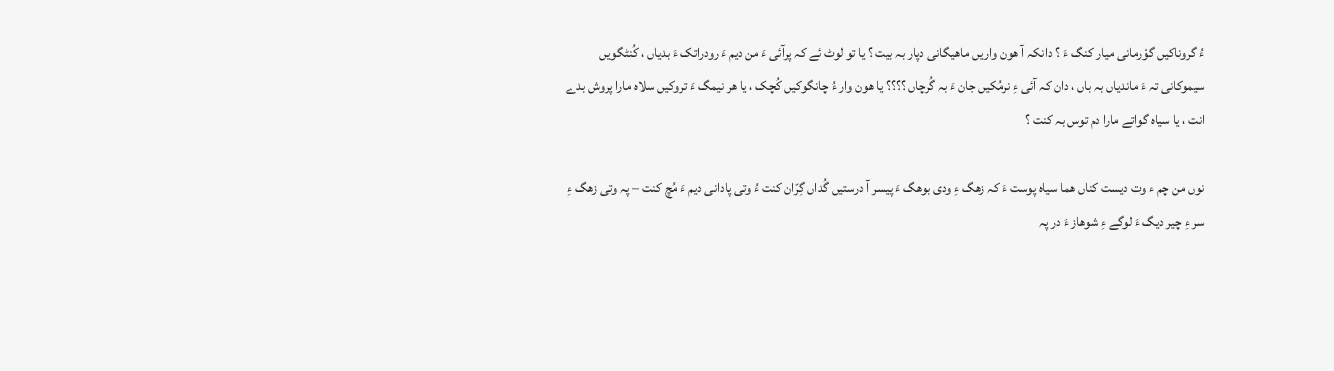ءُ گروناکیں گوْرمانی میار کنگ ءَ ؟ دانکہ آ هون واریں ماھیگانی دپار بہ بیت ؟ یا تو لوٹ ئے کہ پرآئی ءَ من دیم ءَ رودراتک ءَ بدیاں ، کُنٹگویں سیموکانی تہ ءَ ماندیاں بہ باں ، دان کہ آئی ءِ نرمُکیں جان ءَ بہ گُرچاں ؟؟؟؟ یا هون وار ءُ چانگوکیں کُچک ، یا ھر نیمگ ءَ تروکیں سلاه مارا پروش بدے انت ، یا سیاه گواتے مارا دم توس بہ کنت ؟

نوں من چم ء وت دیست کناں هما سیاه پوست ءَ کہ زهگ ءِ ودی بوهگ ءَ پیسر آ درستیں گُداں گِرّان کنت ءُ وتی پادانی دیم ءَ مُچ کنت – پہ وتی زهگ ءِ سر ءِ چیر دیگ ءَ لوگے ءِ شوهاز ءَ در پہ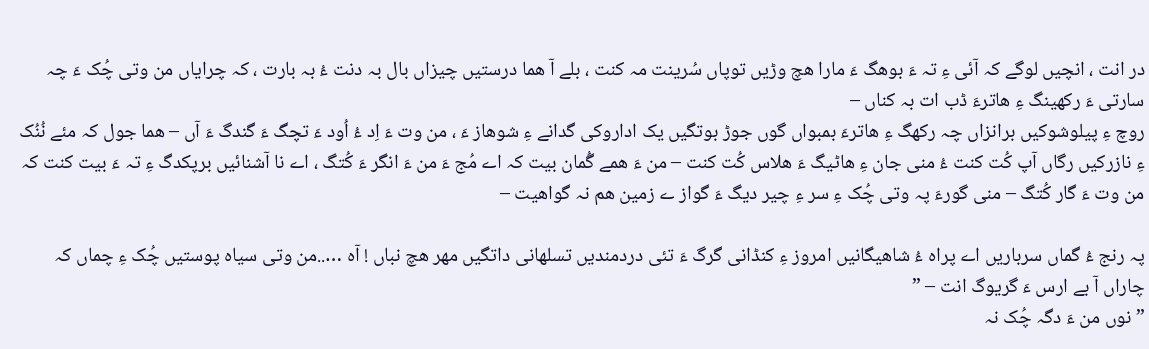در انت ، انچیں لوگے کہ آئی ءِ تہ ءَ بوهگ ءَ مارا هچ وڑیں توپاں سُرینت مہ کنت ، بلے آ هما درستیں چیزاں بال بہ دنت ءُ بہ بارت ، کہ چرایاں من وتی چُک ءَ چہ سارتی ءَ رکهینگ ءِ هاترءَ ڈب ات بہ کناں –
روچ ءِ پیلوشوکیں برانزاں چہ رکهگ ءِ هاترءَ بمبواں گوں جوڑ بوتگیں یک اداروکی گدانے ءِ شوهاز ءَ ، من وت ءَ اِد ءُ اُود ءَ تچگ ءَ گندگ ءَ آں – هما جول کہ مئے نُنُک ءِ نازرکیں رگاں آپ کُت کنت ءُ منی جان ءِ هاٹیگ ءَ هلاس کُت کنت – من ءَ همے گُمان بیت کہ اے مُج ءَ من ءَ انگر ءَ کُتگ ، اے نا آشنائیں برپکدگ ءِ تہ ءَ بیت کنت کہ من وت ءَ گار کُتگ – منی گورءَ پہ وتی چُک ءِ سر ءِ چیر دیگ ءَ گواز ے زمین هم نہ گواھیت –

پہ رنج ءُ گماں سرباریں اے پراه ءُ شاھیگانیں امروز ءِ کنڈانی گرگ ءَ تئی دردمندیں تسلھانی داتگیں مھر هچ نباں ! آه …..من وتی سیاه پوستیں چُک ءِ چماں کہ چاراں آ بے ارس ءَ گریوگ انت – ”
” نوں من ءَ دگہ چُک نہ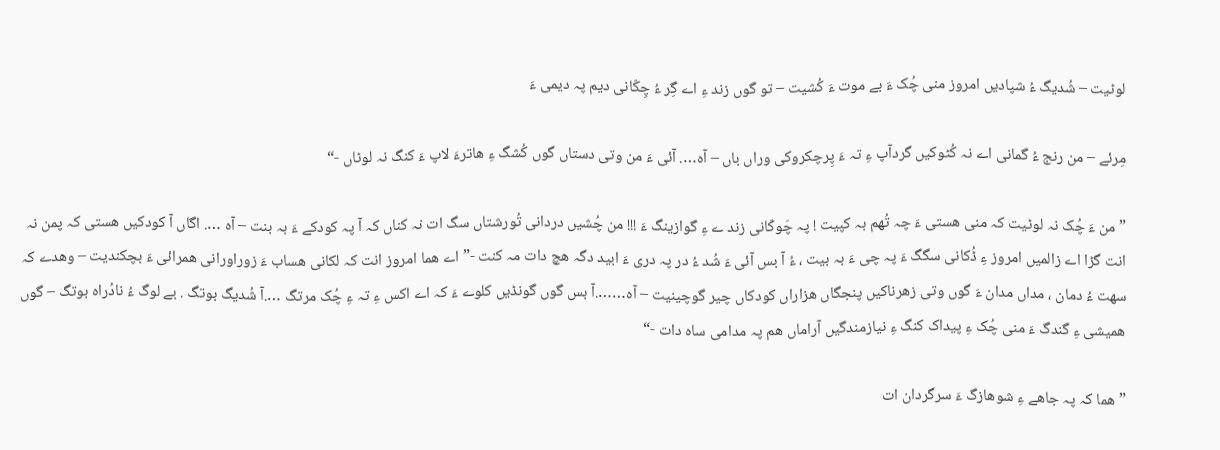لوٹیت – شُدیگ ءُ شپادیں امروز منی چُک ءَ بے موت ءَ کُشیت – تو گوں زند ءِ اے گِر ءُ چِکّانی دیم پہ دیمی ءَ

مِرئے – من رنج ءُ گمانی اے نہ کُٹوکیں گردآپ ءِ تہ ءَ پِرچکروکی وراں باں – آه…. آئی ءَ من وتی دستاں گوں کُشگ ءِ هاترءَ لاپ ءَ کنگ نہ لوٹاں -“

” من ءَ چُک نہ لوٹیت کہ منی ھستی ءَ چہ تُھم بہ کپیت ! پہ چَوکّانی زند ے ءِ گوازینگ ءَ !!! من چُشیں دردانی تُورشتاں سگ ات نہ کناں کہ آ پہ کودکے ءَ بہ بنت – آہ …. اگاں آ کودکیں ھستی کہ پمن نہ انت گڑا اے زالمیں امروز ءِ ڈُکانی سگگ ءَ پہ چی ءَ بہ بیت ، ءُ آ بس آئی ءَ شُد ءُ در پہ دری ءَ ابید دگہ هچ دات مہ کنت -” اے هما امروز انت کہ لکانی هساب ءَ زوراورانی همرائی ءَ بچکندیت – وهدے کہ سھت ءُ دمان ، مداں مدان ءَ گوں وتی زھرناکیں پنجگاں ھزاراں کودکاں چیر گوچینیت – آه…….آ بس گوں گونڈیں کلوے ءَ کہ اے اکس ءِ تہ ءِ چُک مرتگ ….آ شُدیگ بوتگ . بے لوگ ءُ نادُراه بوتگ – گوں همیشی ءِ گندگ ءَ منی چُک ءِ پیداک کنگ ءِ نیازمندگیں آراماں هم پہ مدامی ساه دات -“

” هما کہ پہ جاهے ءِ شوهازگ ءَ سرگردان ات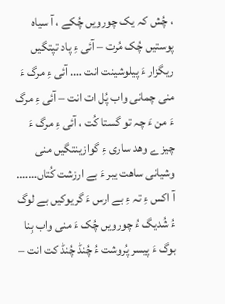، چُش کہ یک چورویں چُکے ، آ سیاه پوستیں چُک مُرت – آئی ءِ پاد تپتگیں ریگزار ءَ پیلوشینت انت …. آئی ءِ مرگ ءَ منی چمانی واب پُل ات انت – آئی ءِ مرگ ءَ من ءَ چہ تو گستا کُت ، آئی ءِ مرگ ءَ چیز ے وهد ساری ءِ گوازینتگیں منی وشیانی ساهت یبر ءَ بے ارزشت کُتاں……. آ اکس ءِ تہ ءِ بے ارس ءَ گریوکیں بے لوگ ءُ شُدیگ ءُ چورویں چُک ءَ منی واب بِنا بوگ ءَ پیسر پُروشت ءُ چُنڈ چُنڈ کت انت –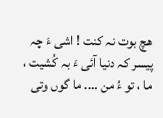هچ بوت نہ کنت ! اشی ءَ چہ پیسر کہ دنیا آئی ءَ بہ کُشیت ، ما ، تو ءُ من …. ما گوں وتی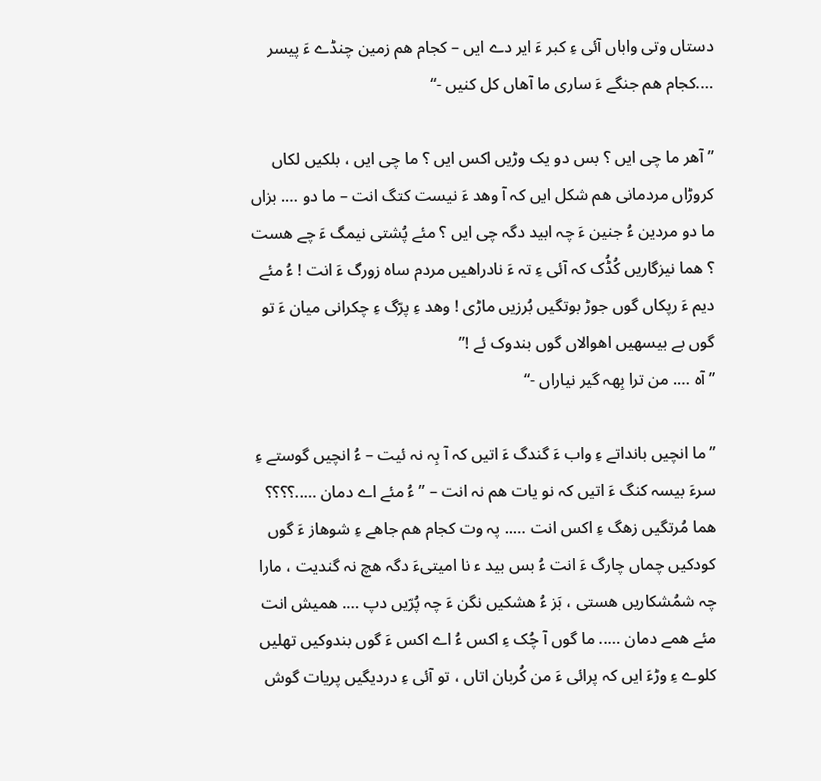دستاں وتی واباں آئی ءِ کبر ءَ ایر دے ایں – کجام هم زمین چنڈے ءَ پیسر ….کجام هم جنگے ءَ ساری ما آهاں کل کنیں -“

” آهر ما چی ایں ؟ بس دو یک وڑیں اکس ایں ؟ ما چی ایں ، بلکیں لکاں کروڑاں مردمانی هم شکل ایں کہ آ وهد ءَ نیست کتگ انت – ما دو …. بزاں ما دو مردین ءُ جنین ءَ چہ ابید دگہ چی ایں ؟ مئے پُشتی نیمگ ءَ چے ھست ؟ هما نیزگاریں کُڈُک کہ آئی ءِ تہ ءَ نادراھیں مردم ساه زورگ ءَ انت ! ءُ مئے دیم ءَ رپکاں گوں جوڑ بوتگیں بُرزیں ماڑی ! وهد ءِ پرّگ ءِ چکرانی میان ءَ تو گوں بے بیسھیں اهوالاں گوں بندوک ئے !”
” آه …. من ترا بِھہ گیر نیاراں -“

” ما انچیں بانداتے ءِ واب ءَ گندگ ءَ اتیں کہ آ بِہ نہ ئیت – ءُ انچیں گوستے ءِ سرءَ بیسہ کنگ ءَ اتیں کہ نو یات هم نہ انت – ” ءُ مئے اے دمان …..؟؟؟؟ هما مُرتگیں زهگ ءِ اکس انت ….. پہ وت کجام هم جاهے ءِ شوهاز ءَ گوں کودکیں چماں چارگ ءَ انت ءُ بس بید ء نا امیتیءَ دگہ هچ نہ گندیت ، مارا چہ شمُشکاریں ھستی ، بَز ءُ ھشکیں نگن ءَ چہ پُرّیں دپ …. همیش انت مئے همے دمان ….. ما گوں آ چُک ءِ اکس ءُ اے اکس ءَ گوں بندوکیں تھلیں کلوے ءِ وڑءَ ایں کہ پرائی ءَ من کُربان اتاں ، تو آئی ءِ دردیگیں پریات گوش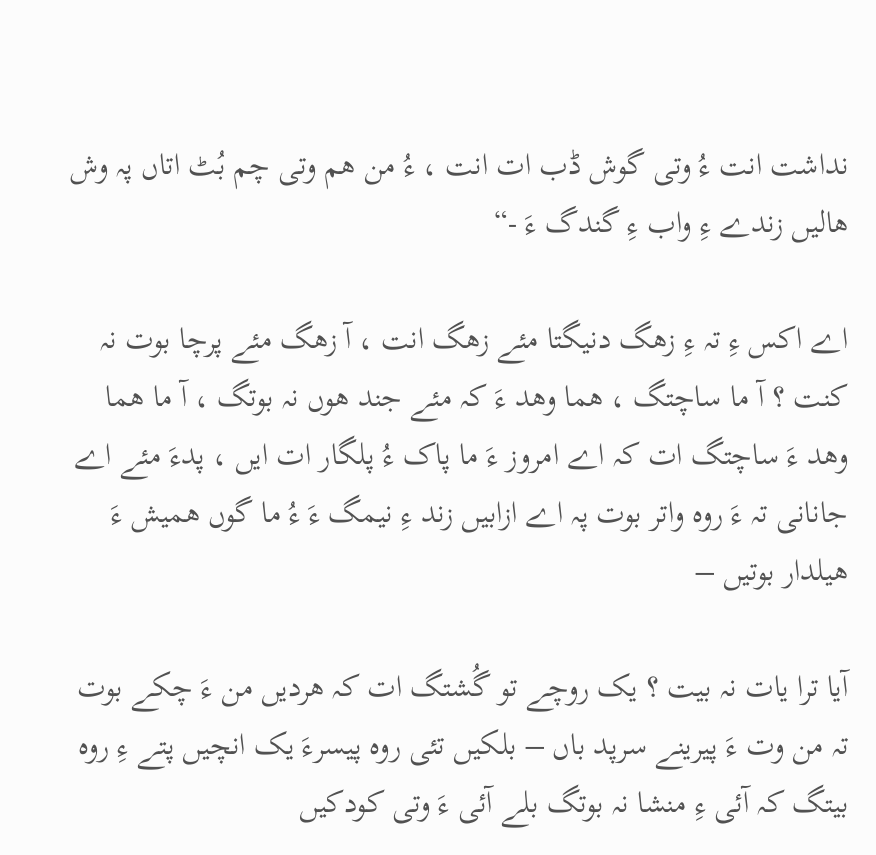نداشت انت ءُ وتی گوش ڈب ات انت ، ءُ من هم وتی چم بُٹ اتاں پہ وش هالیں زندے ءِ واب ءِ گندگ ءَ -“

اے اکس ءِ تہ ءِ زهگ دنیگتا مئے زهگ انت ، آ زهگ مئے پرچا بوت نہ کنت ؟ آ ما ساچتگ ، هما وهد ءَ کہ مئے جند هوں نہ بوتگ ، آ ما هما وهد ءَ ساچتگ ات کہ اے امروز ءَ ما پاک ءُ پلگار ات ایں ، پدءَ مئے اے جانانی تہ ءَ روه واتر بوت پہ اے ازابیں زند ءِ نیمگ ءَ ءُ ما گوں همیش ءَ هیلدار بوتیں –

آیا ترا یات نہ بیت ؟ یک روچے تو گُشتگ ات کہ ھردیں من ءَ چکے بوت تہ من وت ءَ پیرینے سرپد باں – بلکیں تئی روه پیسرءَ یک انچیں پتے ءِ روه بیتگ کہ آئی ءِ منشا نہ بوتگ بلے آئی ءَ وتی کودکیں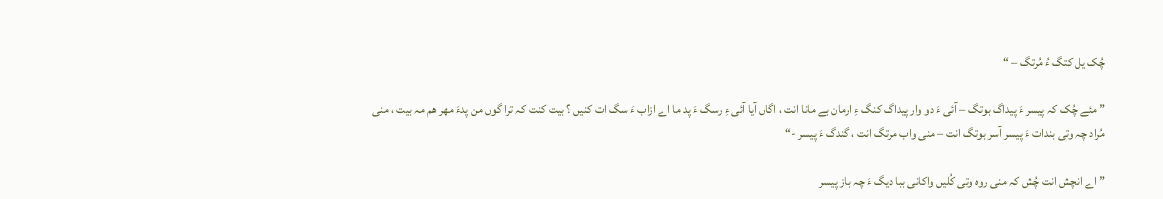چُک یل کتگ ءُ مُرتگ – “

” مئے چُک کہ پیسر ءَ پیداگ بوتگ – آئی ءَ دو وار پیداگ کنگ ءِ ارمان بے مانا انت ، اگاں آیا آئی ءِ رسگ ءَ پد ما اے ازاب ءَ سگ ات کنیں ؟ بیت کنت کہ ترا گوں من پدءَ مهر هم مہ بیت ، منی مُراد چہ وتی بندات ءَ پیسر آسر بوتگ انت – منی واب مرتگ انت ، گندگ ءَ پیسر -“

” اے انچش انت چُش کہ منی روه وتی کُلیں واکانی ببا دیگ ءَ چہ باز پیسر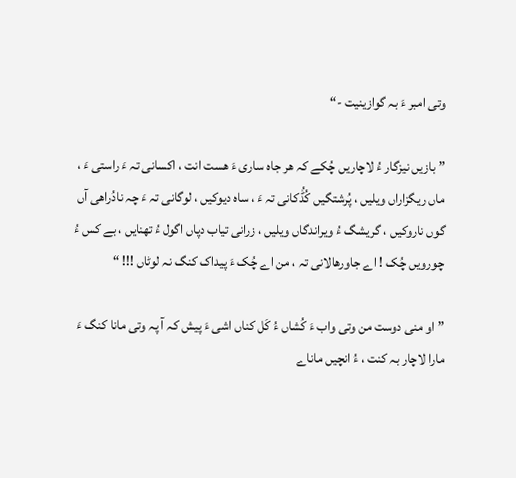وتی امبر ءَ بہ گوازینیت -“

” بازیں نیزگار ءُ لاچاریں چُکے کہ ھر جاه ساری ءَ ھست انت ، اکسانی تہ ءَ راستی ءَ ، ماں ریگزاراں ویلیں ، پُرشتگیں کُڈُکانی تہ ءَ ، ساه دیوکیں ، لوگانی تہ ءَ چہ نادُراھی آں گوں ناروکیں ، گریشگ ءُ ویراندگاں ویلیں ، زرانی تیاب دپاں اگول ءُ تھنایں ، بے کس ءُ چورویں چُک ! اے جاورهالانی تہ ، من اے چُک ءَ پیداک کنگ نہ لوٹاں !!! “

” او منی دوست من وتی واب ءَ کُشاں ءُ کَل کناں اشی ءَ پیش کہ آ پہ وتی مانا کنگ ءَ مارا لاچار بہ کنت ، ءُ انچیں ماناے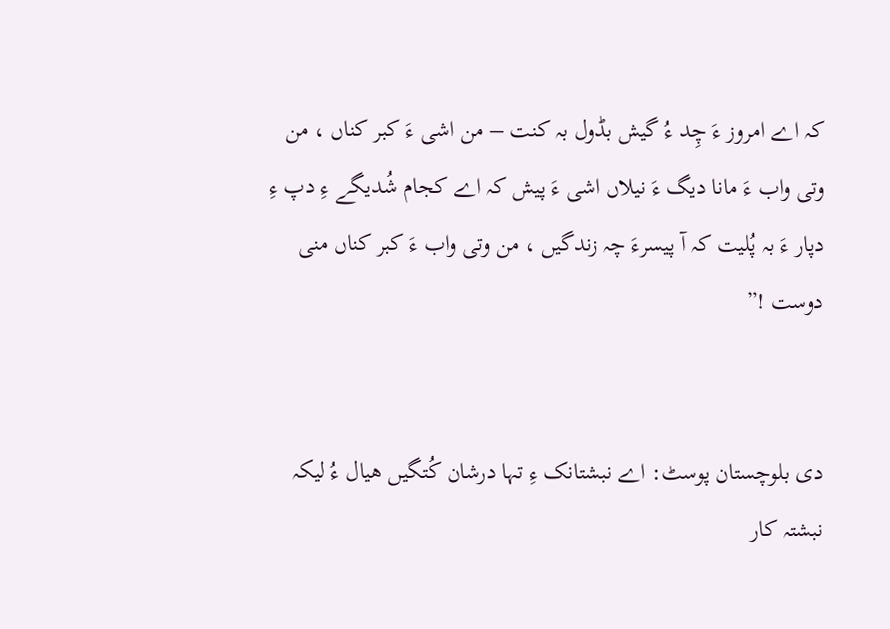کہ اے امروز ءَ چِد ءُ گیش بڈول بہ کنت – من اشی ءَ کبر کناں ، من وتی واب ءَ مانا دیگ ءَ نیلاں اشی ءَ پیش کہ اے کجام شُدیگے ءِ دپ ءِ دپار ءَ بہ پُلیت کہ آ پیسرءَ چہ زندگیں ، من وتی واب ءَ کبر کناں منی دوست !”


دی بلوچستان پوسٹ: اے نبشتانک ءِ تہا درشان کُتگیں ھیال ءُ لیکہ نبشتہ کار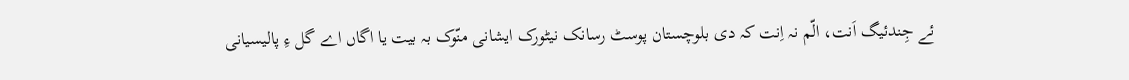ئے جِندئیگ اَنت، الّم نہ اِنت کہ دی بلوچستان پوسٹ رسانک نیٹورک ایشانی منّوک بہ بیت یا اگاں اے گل ءِ پالیسیانی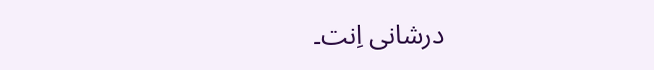درشانی اِنت۔